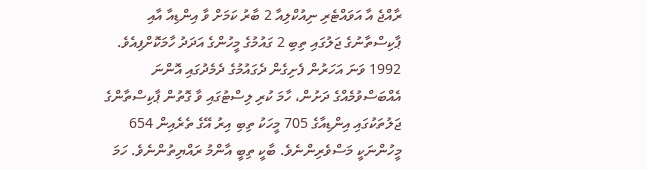ރާއްޖެ އާ އަވައްޓެރި ނިއުކްލިއާ 2 ބާރު ކަމަށް ވާ އިންޑިއާ އާއި ޕާކިސްތާނުގެ ޖަލުގައި ތިބި 2 ގައުމުގެ މީހުންގެ އަދަދު ހާމަކޮށްފިއެވެ.
1992 ވަނަ އަހަރުން ފެށިގެން ދެގައުމުގެ ދެމެދުގައި އޮންނަ އެއްބަސްވުމެއްގެ ދަށުން، ހާމަ ކުރި ލިސްޓުގައި ވާ ގޮތުން ޕާކިސްތާންގެ ޖަލުތަކުގައި އިންޑިއާގެ 705 މީހަކު ތިބި އިރު އޭގެ ތެރެއިން 654 މީހުންނަކީ މަސްވެރިންނެވެ. ބާކީ ތިބީ އާންމު ރައްޔިތުންނެވެ. ހަމަ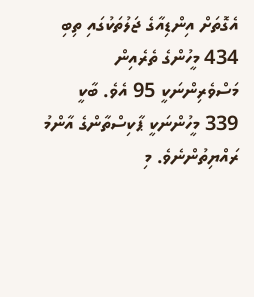އެގޮތަށް އިންޑިއާގެ ޖަލުތަކުގައި ތިބި 434 މީހުންގެ ތެރެއިން މަސްވެރިންނަކީ 95 އެވެ. ބާކީ 339 މީހުންނަކީ ޕާކިސްތާންގެ އާންމު ރައްޔިތުންނެވެ. މި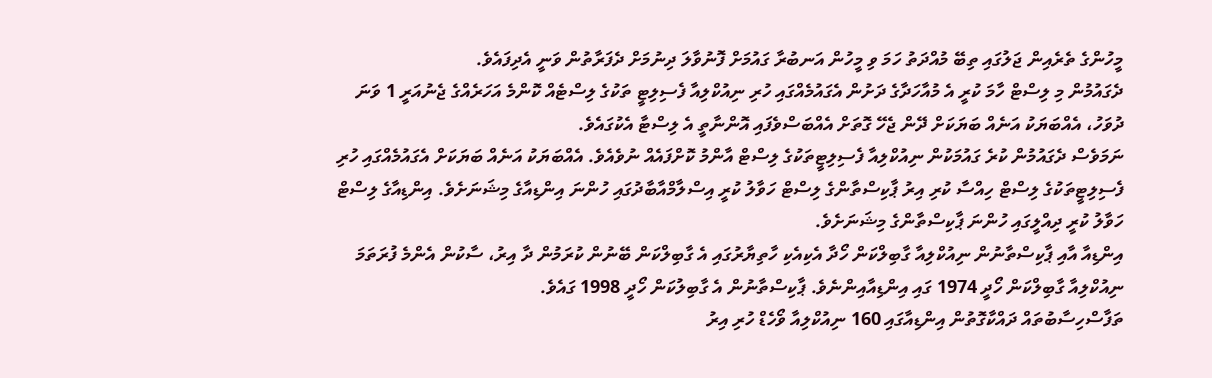މީހުންގެ ތެރެއިން ޖަލުގައި ތިބޭ މުއްދަތު ހަމަ ވި މީހުން އަނބުރާ ގައުމަށް ފޮނުވާލަ ދިނުމަށް ދެފަރާތުން ވަނީ އެދިފައެވެ.
ދެގައުމުން މި ލިސްޓް ހާމަ ކުރީ އެ މުއާހަދާގެ ދަށުން އެގައުމެއްގައި ހުރި ނިއުކްލިއާ ފެސިލިޓީ ތަކުގެ ލިސްޓެއް ކޮންމެ އަހަރެއްގެ ޖެނުއަރީ 1 ވަނަ ދުވަހު، އެއްބަޔަކު އަނެއް ބަޔަކަށް ދޭން ޖެހޭ ގޮތަށް އެއްބަސްވެފައި އޮންނާތީ އެ ލިސްޓާ އެކުގައެވެ.
ނަމަވެސް ދެގައުމުން ކުރެ ގައުމަކުން ނިއުކްލިއާ ފެސިލިޓީތަކުގެ ލިސްޓް އާންމު ކޮށްފައެއް ނުވެއެވެ. އެއްބަޔަކު އަނެއް ބަޔަކަށް އެގައުމެއްގައި ހުރި ފެސިލިޓީތަކުގެ ލިސްޓް ހިއްސާ ކުރި އިރު ޕާކިސްތާންގެ ލިސްޓް ހަވާލު ކުރީ އިސްލާމްއާބާދުގައި ހުންނަ އިންޑިއާގެ މިޝަނަށެވެ. އިންޑިއާގެ ލިސްޓް ހަވާލު ކުރީ ދިއްލީގައި ހުންނަ ޕާކިސްތާންގެ މިޝަނަށެވެ.
އިންޑިއާ އާއި ޕާކިސްތާނުން ނިއުކްލިއާ ގާބިލްކަން ހޯދާ އެކިއެކި ހާތިޔާރުގައި އެ ގާބިލްކަން ބޭނުން ކުރަމުން ދާ އިރު، ސާކުން އެންމެ ފުރަތަމަ ނިއުކްލިއާ ގާބިލްކަން ހޯދީ 1974 ގައި އިންޑިއާއިންނެވެ. ޕާކިސްތާނުން އެ ގާބިލުކަން ހޯދީ 1998 ގައެވެ.
ތަފާސްހިސާބުތައް ދައްކާގޮތުން އިންޑިއާގައި 160 ނިއުކްލިއާ ވޯހެޑް ހުރި އިރު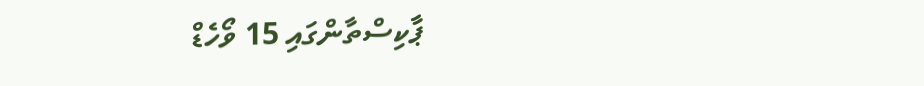ޕާކިސްތާންގައި 15 ވޯހެޑް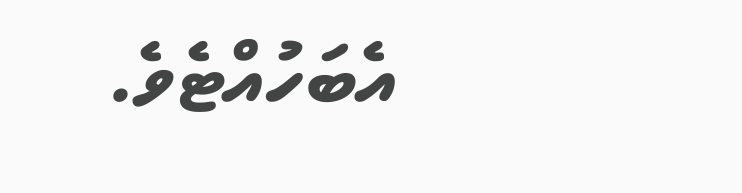އެބަހުއްޓެވެ.